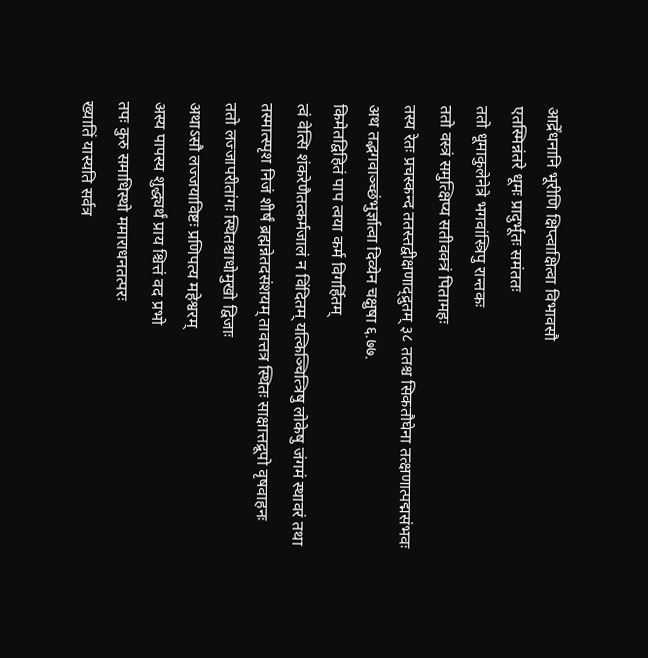आर्द्रेंधनानि भूरीणि क्षिप्त्वाक्षित्वा विभावसौ
एतस्मिन्नंतरे धूमः प्रादुर्भूतः समंततः
ततो धूमाकुलेनेत्रे भगवांस्त्रिपु रान्तकः
ततो वस्त्रं समुत्क्षिप्य सतीवक्त्रं पितामहः
तस्य रेतः प्रचस्कन्द ततस्तद्वीक्षणाद्द्रुतम् ३८ ततश्च सिकतौघेना तत्क्षणात्पद्मसंभवः
अथ तद्भगवाञ्च्छंभुर्ज्ञात्वा दिव्येन चक्षुषा ६.७७.
किमेतद्विहितं पाप त्वया कर्म विगर्हितम्
त्वं वेत्सि शंकरेणैतत्कर्मजालं न विंदितम् यत्किञ्चित्त्रिषु लोकेषु जंगमं स्थावरं तथा
तस्मात्स्पृश निजं शीर्षं ब्रह्मन्नेतदसंशयम् तावत्तत्र स्थितः साक्षात्तद्रूपो वृषवाहनः
ततो लज्जापरीतांगः स्थितश्चाधोमुखो द्विजाः
अथाऽसौ लज्जयाविष्टः प्रणिपत्य महेश्वरम्
अस्य पापस्य शुद्ध्यर्थं प्राय श्चित्तं वद प्रभो
तपः कुरु समाधिस्थो ममाराधनतत्परः
ख्यातिं यास्यति सर्वत्र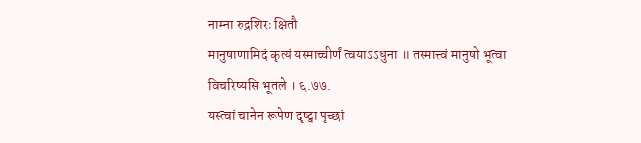नाम्ना रुद्रशिरः क्षितौ
मानुषाणामिदं कृत्यं यस्माच्चीर्णं त्वयाऽऽधुना ॥ तस्मात्त्वं मानुषो भूत्वा विचरिष्यसि भूतले । ६.७७.
यस्त्वां चानेन रूपेण दृष्ट्वा पृच्छां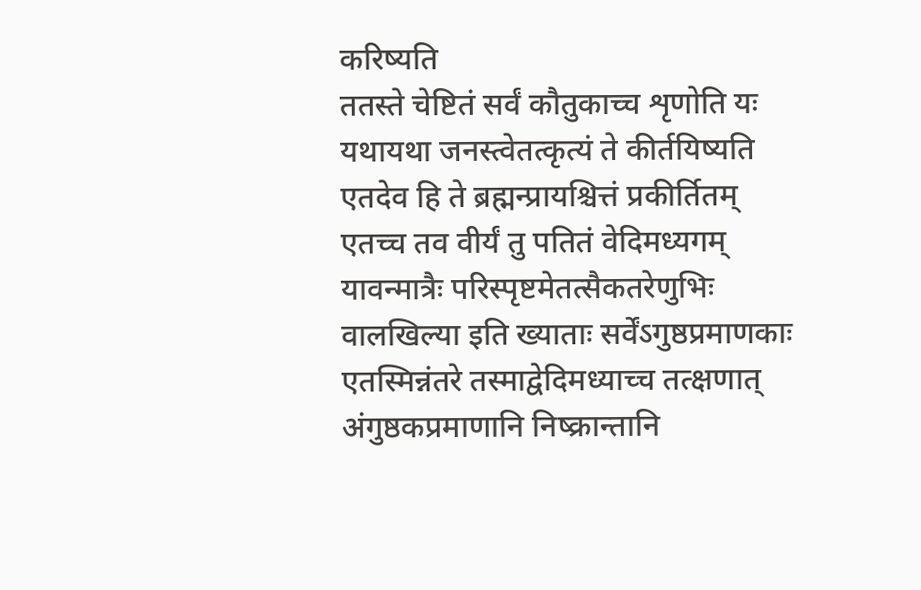करिष्यति
ततस्ते चेष्टितं सर्वं कौतुकाच्च शृणोति यः
यथायथा जनस्त्वेतत्कृत्यं ते कीर्तयिष्यति
एतदेव हि ते ब्रह्मन्प्रायश्चित्तं प्रकीर्तितम्
एतच्च तव वीर्यं तु पतितं वेदिमध्यगम्
यावन्मात्रैः परिस्पृष्टमेतत्सैकतरेणुभिः
वालखिल्या इति ख्याताः सर्वेंऽगुष्ठप्रमाणकाः
एतस्मिन्नंतरे तस्माद्वेदिमध्याच्च तत्क्षणात् अंगुष्ठकप्रमाणानि निष्क्रान्तानि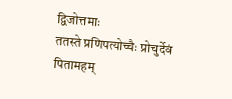द्विजोत्तमाः
ततस्ते प्रणिपत्योच्चैः प्रोचुर्देवं पितामहम्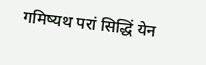गमिष्यथ परां सिद्धिं येन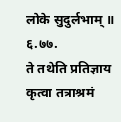लोके सुदुर्लभाम् ॥ ६.७७.
ते तथेति प्रतिज्ञाय कृत्वा तत्राश्रमं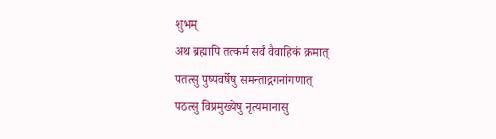शुभम्
अथ ब्रह्मापि तत्कर्म सर्वं वैवाहिकं क्रमात्
पतत्सु पुष्पवर्षेषु समन्ताद्गगनांगणात्
पठत्सु विप्रमुख्येषु नृत्यमानासु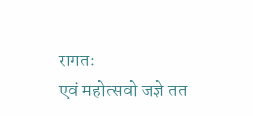रागतः
एवं महोत्सवो जज्ञे तत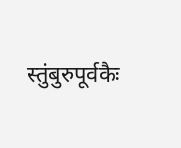स्तुंबुरुपूर्वकैः